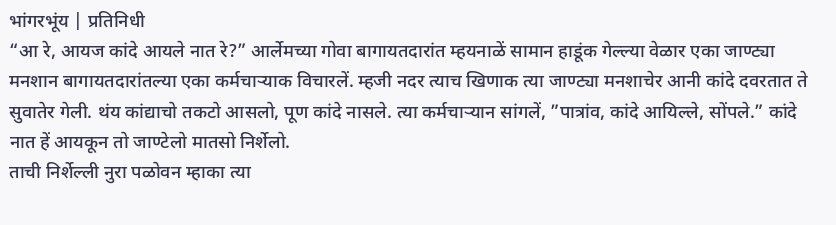भांगरभूंय | प्रतिनिधी
“आ रे, आयज कांदे आयले नात रे?” आर्लेमच्या गोवा बागायतदारांत म्हयनाळें सामान हाडूंक गेल्ल्या वेळार एका जाण्ट्या मनशान बागायतदारांतल्या एका कर्मचाऱ्याक विचारलें. म्हजी नदर त्याच खिणाक त्या जाण्ट्या मनशाचेर आनी कांदे दवरतात ते सुवातेर गेली. थंय कांद्याचो तकटो आसलो, पूण कांदे नासले. त्या कर्मचाऱ्यान सांगलें, ”पात्रांव, कांदे आयिल्ले, सोंपले.” कांदे नात हें आयकून तो जाण्टेलो मातसो निर्शेलो.
ताची निर्शेल्ली नुरा पळोवन म्हाका त्या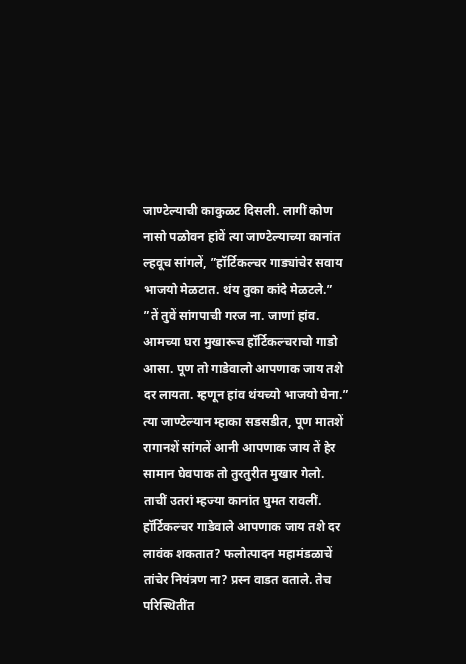जाण्टेल्याची काकुळट दिसली. लागीं कोण नासो पळोवन हांवें त्या जाण्टेल्याच्या कानांत ल्हवूच सांगलें, ”हॉर्टिकल्चर गाड्यांचेर सवाय भाजयो मेळटात. थंय तुका कांदे मेळटले.”
”तें तुवें सांगपाची गरज ना. जाणां हांव. आमच्या घरा मुखारूच हॉर्टिकल्चराचो गाडो आसा. पूण तो गाडेवालो आपणाक जाय तशे दर लायता. म्हणून हांव थंयच्यो भाजयो घेना.” त्या जाण्टेल्यान म्हाका सडसडीत, पूण मातशें रागानशें सांगलें आनी आपणाक जाय तें हेर सामान घेवपाक तो तुरतुरीत मुखार गेलो.
ताचीं उतरां म्हज्या कानांत घुमत रावलीं. हॉर्टिकल्चर गाडेवाले आपणाक जाय तशे दर लावंक शकतात? फलोत्पादन महामंडळाचें तांचेर नियंत्रण ना? प्रस्न वाडत वताले. तेच परिस्थितींत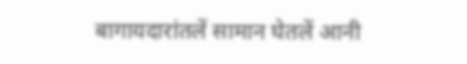बागायदारांतलें सामान घेतलें आनी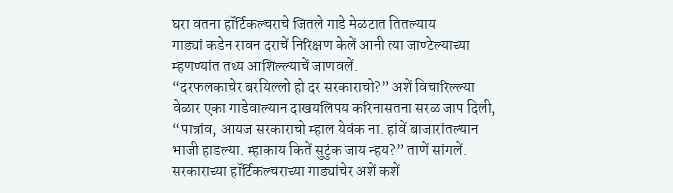घरा वतना हॉर्टिकल्चराचे जितले गाडे मेळटात तितल्याय
गाड्यां कडेन रावन दराचें निरिक्षण केलें आनी त्या जाण्टेल्याच्या म्हणण्यांत तथ्य आशिल्ल्याचें जाणवलें.
“दरफलकाचेर बरयिल्लो हो दर सरकाराचो?” अशें विचारिल्ल्या वेळार एका गाडेवाल्यान दाखयलिपय करिनासतना सरळ जाप दिली, “पात्रांव, आयज सरकाराचो म्हाल येवंक ना. हांवें बाजारांतल्यान भाजी हाडल्या. म्हाकाय कितें सुटुंक जाय न्हय?” ताणें सांगलें.
सरकाराच्या हॉर्टिकल्चराच्या गाड्यांचेर अशें कशें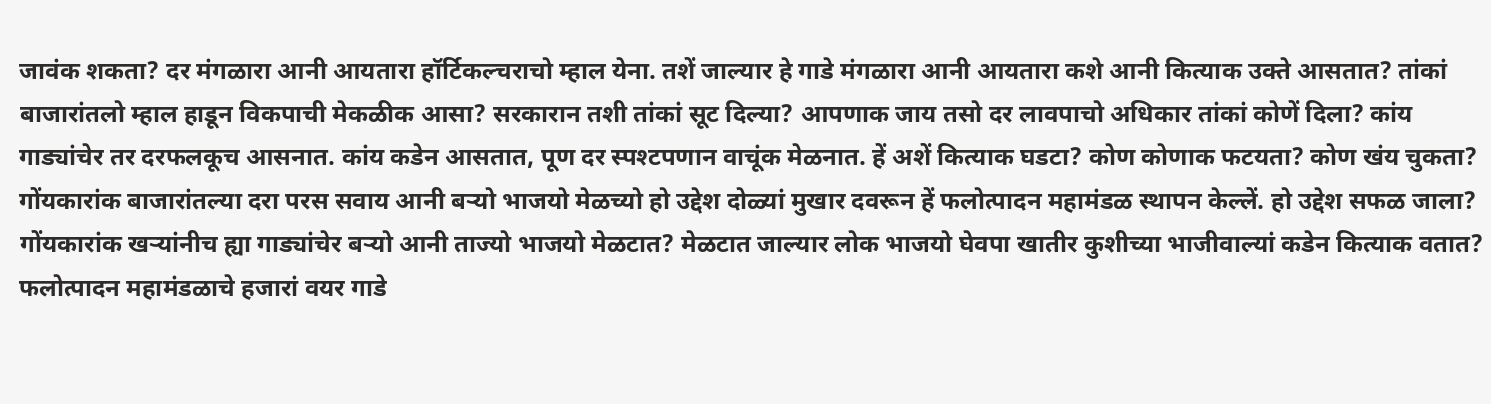जावंक शकता? दर मंगळारा आनी आयतारा हॉर्टिकल्चराचो म्हाल येना. तशें जाल्यार हे गाडे मंगळारा आनी आयतारा कशे आनी कित्याक उक्ते आसतात? तांकां बाजारांतलो म्हाल हाडून विकपाची मेकळीक आसा? सरकारान तशी तांकां सूट दिल्या? आपणाक जाय तसो दर लावपाचो अधिकार तांकां कोणें दिला? कांय गाड्यांचेर तर दरफलकूच आसनात. कांय कडेन आसतात, पूण दर स्पश्टपणान वाचूंक मेळनात. हें अशें कित्याक घडटा? कोण कोणाक फटयता? कोण खंय चुकता?
गोंयकारांक बाजारांतल्या दरा परस सवाय आनी बऱ्यो भाजयो मेळच्यो हो उद्देश दोळ्यां मुखार दवरून हें फलोत्पादन महामंडळ स्थापन केल्लें. हो उद्देश सफळ जाला? गोंयकारांक खऱ्यांनीच ह्या गाड्यांचेर बऱ्यो आनी ताज्यो भाजयो मेळटात? मेळटात जाल्यार लोक भाजयो घेवपा खातीर कुशीच्या भाजीवाल्यां कडेन कित्याक वतात? फलोत्पादन महामंडळाचे हजारां वयर गाडे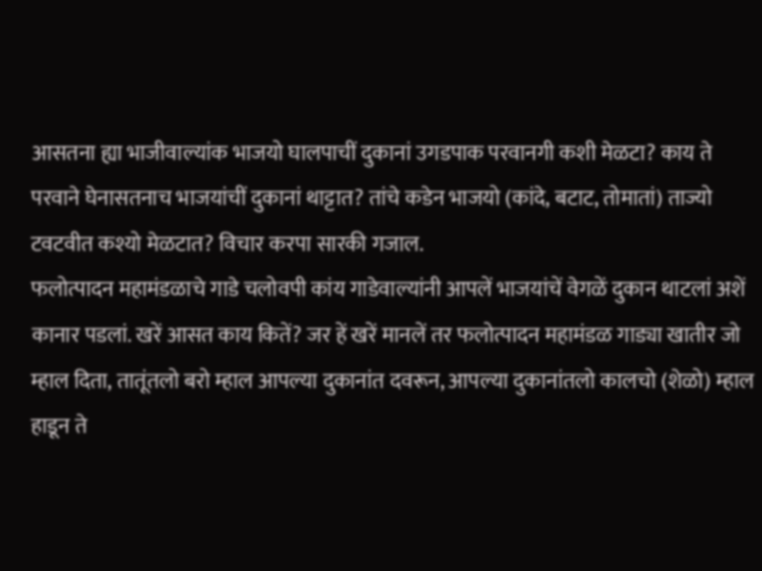आसतना ह्या भाजीवाल्यांक भाजयो घालपाचीं दुकानां उगडपाक परवानगी कशी मेळटा? काय ते परवाने घेनासतनाच भाजयांचीं दुकानां थाट्टात? तांचे कडेन भाजयो (कांदे, बटाट, तोमातां) ताज्यो टवटवीत कश्यो मेळटात? विचार करपा सारकी गजाल.
फलोत्पादन महामंडळाचे गाडे चलोवपी कांय गाडेवाल्यांनी आपलें भाजयांचें वेगळें दुकान थाटलां अशें कानार पडलां. खरें आसत काय कितें? जर हें खरें मानलें तर फलोत्पादन महामंडळ गाड्या खातीर जो म्हाल दिता, तातूंतलो बरो म्हाल आपल्या दुकानांत दवरून, आपल्या दुकानांतलो कालचो (शेळो) म्हाल हाडून ते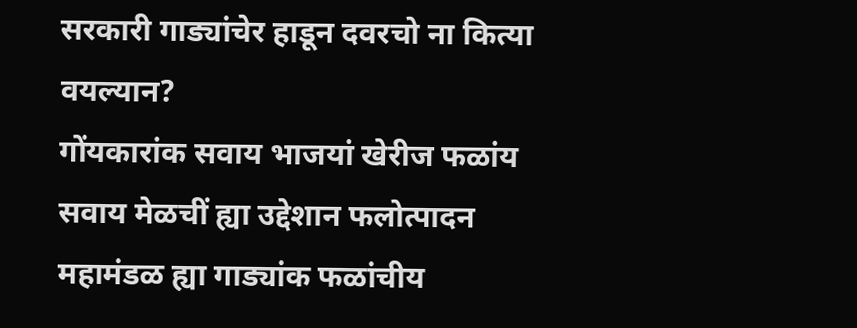सरकारी गाड्यांचेर हाडून दवरचो ना कित्या वयल्यान?
गोंयकारांक सवाय भाजयां खेरीज फळांय सवाय मेळचीं ह्या उद्देशान फलोत्पादन महामंडळ ह्या गाड्यांक फळांचीय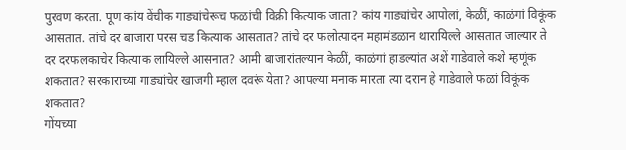पुरवण करता. पूण कांय वेंचीक गाड्यांचेरूच फळांची विक्री कित्याक जाता? कांय गाड्यांचेर आपोलां, केळीं, काळंगां विकूंक आसतात. तांचे दर बाजारा परस चड कित्याक आसतात? तांचे दर फलोत्पादन महामंडळान थारायिल्ले आसतात जाल्यार ते दर दरफलकाचेर कित्याक लायिल्ले आसनात? आमी बाजारांतल्यान केळीं, काळंगां हाडल्यांत अशें गाडेवाले कशे म्हणूंक शकतात? सरकाराच्या गाड्यांचेर खाजगी म्हाल दवरूं येता? आपल्या मनाक मारता त्या दरान हे गाडेवाले फळां विकूंक शकतात?
गोंयच्या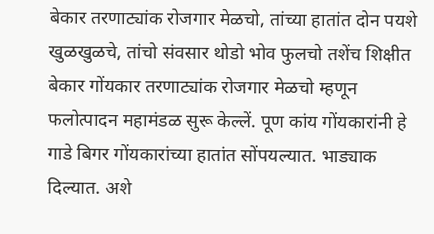बेकार तरणाट्यांक रोजगार मेळचो, तांच्या हातांत दोन पयशे खुळखुळचे, तांचो संवसार थोडो भोव फुलचो तशेंच शिक्षीत बेकार गोंयकार तरणाट्यांक रोजगार मेळचो म्हणून फलोत्पादन महामंडळ सुरू केल्लें. पूण कांय गोंयकारांनी हे गाडे बिगर गोंयकारांच्या हातांत सोंपयल्यात. भाड्याक दिल्यात. अशे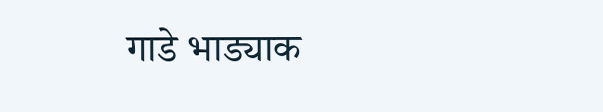गाडे भाड्याक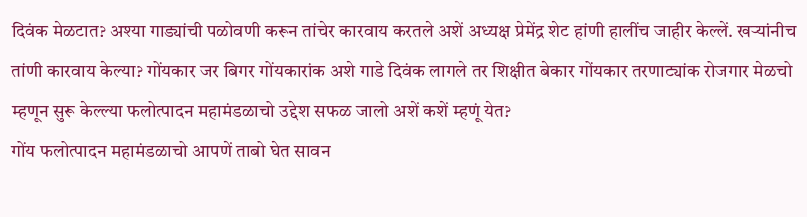दिवंक मेळटात? अश्या गाड्यांची पळोवणी करून तांचेर कारवाय करतले अशें अध्यक्ष प्रेमेंद्र शेट हांणी हालींच जाहीर केल्लें. खऱ्यांनीच तांणी कारवाय केल्या? गोंयकार जर बिगर गोंयकारांक अशे गाडे दिवंक लागले तर शिक्षीत बेकार गोंयकार तरणाट्यांक रोजगार मेळचो म्हणून सुरू केल्ल्या फलोत्पादन महामंडळाचो उद्देश सफळ जालो अशें कशें म्हणूं येत?
गोंय फलोत्पादन महामंडळाचो आपणें ताबो घेत सावन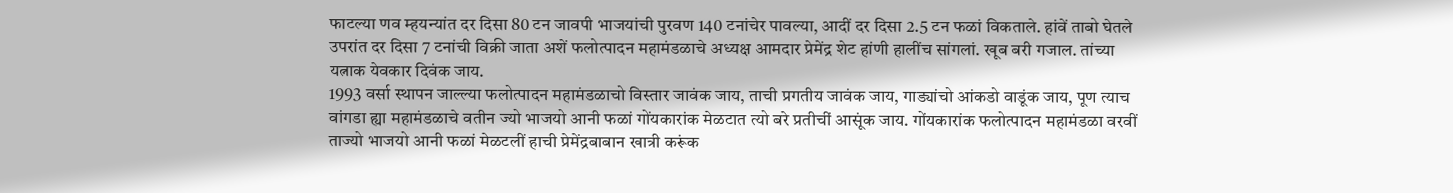फाटल्या णव म्हयन्यांत दर दिसा 80 टन जावपी भाजयांची पुरवण 140 टनांचेर पावल्या, आदीं दर दिसा 2.5 टन फळां विकताले. हांवें ताबो घेतले उपरांत दर दिसा 7 टनांची विक्री जाता अशें फलोत्पादन महामंडळाचे अध्यक्ष आमदार प्रेमेंद्र शेट हांणी हालींच सांगलां. खूब बरी गजाल. तांच्या यत्नाक येवकार दिवंक जाय.
1993 वर्सा स्थापन जाल्ल्या फलोत्पादन महामंडळाचो विस्तार जावंक जाय, ताची प्रगतीय जावंक जाय, गाड्यांचो आंकडो वाडूंक जाय, पूण त्याच वांगडा ह्या महामंडळाचे वतीन ज्यो भाजयो आनी फळां गोंयकारांक मेळटात त्यो बरे प्रतीचीं आसूंक जाय. गोंयकारांक फलोत्पादन महामंडळा वरवीं ताज्यो भाजयो आनी फळां मेळटलीं हाची प्रेमेंद्रबाबान खात्री करूंक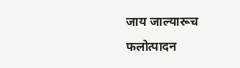जाय जाल्यारूच फलोत्पादन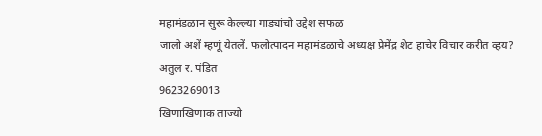महामंडळान सुरू केल्ल्या गाड्यांचो उद्देश सफळ
जालो अशें म्हणूं येतलें. फलोत्पादन महामंडळाचे अध्यक्ष प्रेमेंद्र शेट हाचेर विचार करीत व्हय?
अतुल र. पंडित
9623269013
खिणाखिणाक ताज्यो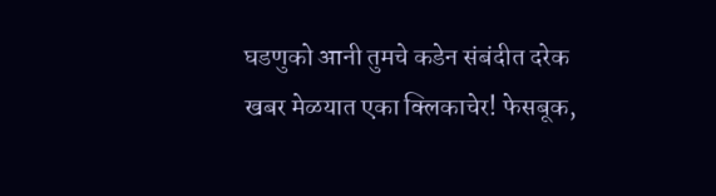घडणुको आनी तुमचे कडेन संबंदीत दरेक खबर मेळयात एका क्लिकाचेर! फेसबूक,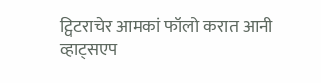ट्विटराचेर आमकां फॉलो करात आनी व्हाट्सएप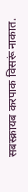सबस्क्रायब करपाक विसरूं नाकात.